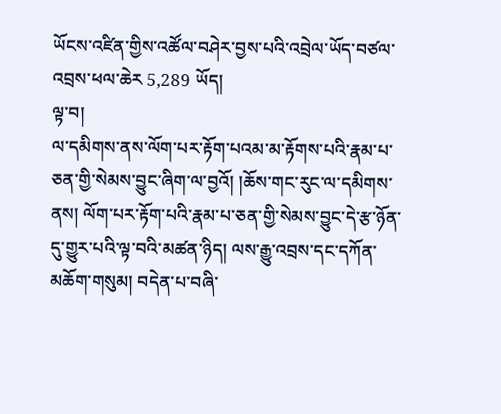ཡོངས་འཛིན་གྱིས་འཚོལ་བཤེར་བྱས་པའི་འབྲེལ་ཡོད་བཙལ་འབྲས་ཕལ་ཆེར 5,289 ཡོད།
ལྟ་བ།
ལ་དམིགས་ནས་ལོག་པར་རྟོག་པའམ་མ་རྟོགས་པའི་རྣམ་པ་ཅན་གྱི་སེམས་བྱུང་ཞིག་ལ་བྱའོ། །ཆོས་གང་རུང་ལ་དམིགས་ནས། ལོག་པར་རྟོག་པའི་རྣམ་པ་ཅན་གྱི་སེམས་བྱུང་དེ་རྩ་ཉོན་དུ་གྱུར་པའི་ལྟ་བའི་མཚན་ཉིད། ལས་རྒྱུ་འབྲས་དང་དཀོན་མཆོག་གསུམ། བདེན་པ་བཞི་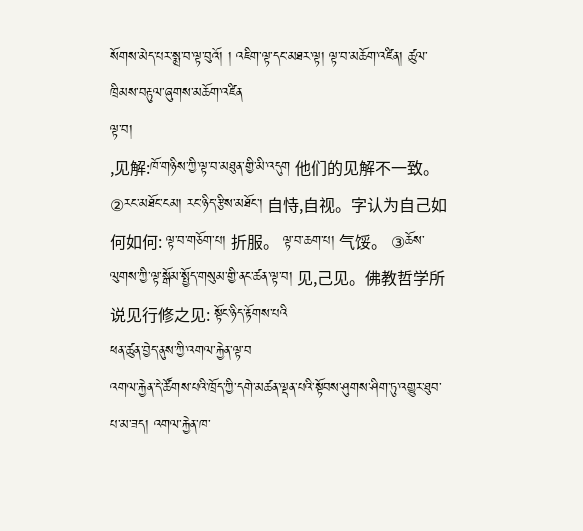སོགས་མེད་པར་སྨྲ་བ་ལྟ་བུའོ། ། འཇིག་ལྟ་དང་མཐར་ལྟ། ལྟ་བ་མཆོག་འཛིན། ཚུལ་ཁྲིམས་བརྟུལ་ཞུགས་མཆོག་འཛིན
ལྟ་བ།
,见解:ཁོ་གཉིས་ཀྱི་ལྟ་བ་མཐུན་གྱི་མི་འདུག 他们的见解不一致。②རང་མཐོང་ངམ། རང་ཉིད་རྩིས་མཐོང་། 自恃,自视。字认为自己如何如何: ལྟ་བ་གཅོག་པ། 折服。 ལྟ་བ་ཆག་པ། 气馁。 ③ཆོས་ལུགས་ཀྱི་ལྟ་སྒོམ་སྤྱོད་གསུམ་གྱི་ནང་ཚན་ལྟ་བ། 见,己见。佛教哲学所说见行修之见: སྟོང་ཉིད་རྟོགས་པའི
ཕན་ཚུན་བྱེད་ནུས་ཀྱི་འགལ་རྐྱེན་ལྟ་བ
འགལ་རྐྱེན་དེ་ཚོགས་པའི་ཁྲོད་ཀྱི་དགེ་མཚན་ལྡན་པའི་སྟོབས་ཤུགས་ཤིག་ཏུ་འགྱུར་ཐུབ་པ་མ་ཟད། འགལ་རྐྱེན་ཁ་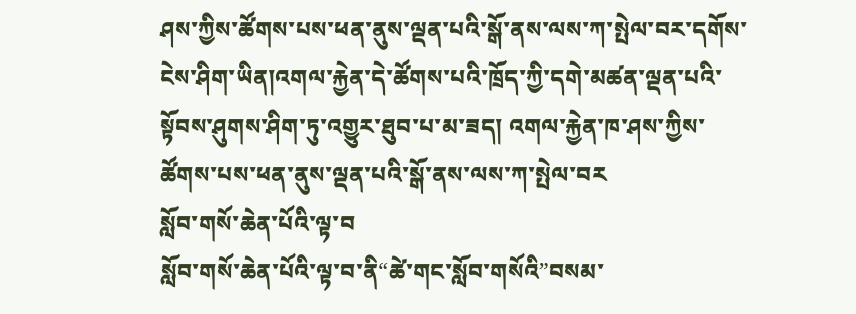ཤས་ཀྱིས་ཚོགས་པས་ཕན་ནུས་ལྡན་པའི་སྒོ་ནས་ལས་ཀ་སྤེལ་བར་དགོས་ངེས་ཤིག་ཡིན།འགལ་རྐྱེན་དེ་ཚོགས་པའི་ཁྲོད་ཀྱི་དགེ་མཚན་ལྡན་པའི་སྟོབས་ཤུགས་ཤིག་ཏུ་འགྱུར་ཐུབ་པ་མ་ཟད། འགལ་རྐྱེན་ཁ་ཤས་ཀྱིས་ཚོགས་པས་ཕན་ནུས་ལྡན་པའི་སྒོ་ནས་ལས་ཀ་སྤེལ་བར
སློབ་གསོ་ཆེན་པོའི་ལྟ་བ
སློབ་གསོ་ཆེན་པོའི་ལྟ་བ་ནི“ཚེ་གང་སློབ་གསོའི”བསམ་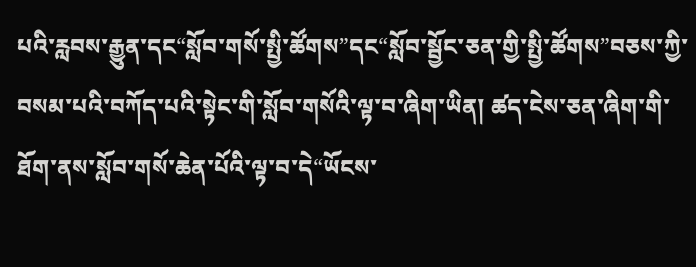པའི་རླབས་རྒྱུན་དང“སློབ་གསོ་སྤྱི་ཚོགས”དང“སློབ་སྦྱོང་ཅན་གྱི་སྤྱི་ཚོགས”བཅས་ཀྱི་བསམ་པའི་བཀོད་པའི་སྟེང་གི་སློབ་གསོའི་ལྟ་བ་ཞིག་ཡིན། ཚད་ངེས་ཅན་ཞིག་གི་ཐོག་ནས་སློབ་གསོ་ཆེན་པོའི་ལྟ་བ་དེ“ཡོངས་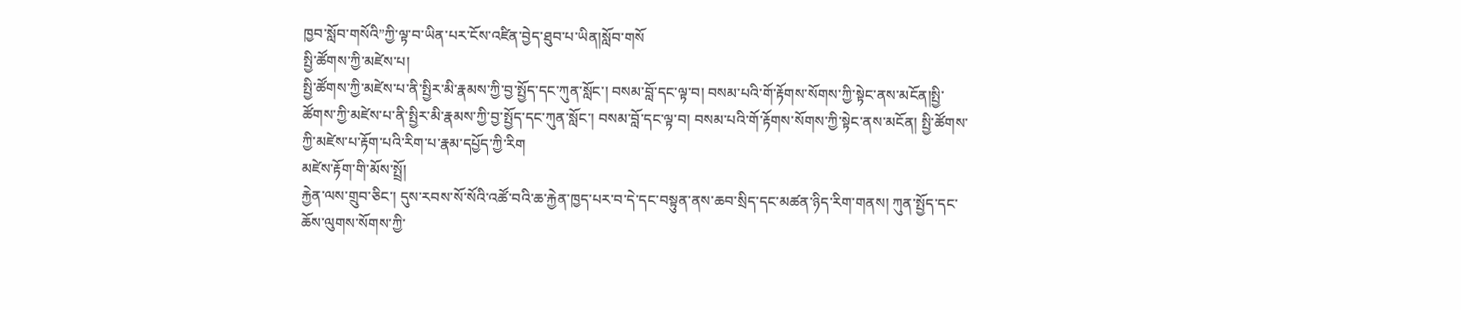ཁྱབ་སློབ་གསོའི”ཀྱི་ལྟ་བ་ཡིན་པར་ངོས་འཛིན་བྱེད་ཐུབ་པ་ཡིན།སློབ་གསོ
སྤྱི་ཚོགས་ཀྱི་མཛེས་པ།
སྤྱི་ཚོགས་ཀྱི་མཛེས་པ་ནི་སྤྱིར་མི་རྣམས་ཀྱི་བྱ་སྤྱོད་དང་ཀུན་སློང་། བསམ་བློ་དང་ལྟ་བ། བསམ་པའི་གོ་རྟོགས་སོགས་ཀྱི་སྟེང་ནས་མངོན།སྤྱི་ཚོགས་ཀྱི་མཛེས་པ་ནི་སྤྱིར་མི་རྣམས་ཀྱི་བྱ་སྤྱོད་དང་ཀུན་སློང་། བསམ་བློ་དང་ལྟ་བ། བསམ་པའི་གོ་རྟོགས་སོགས་ཀྱི་སྟེང་ནས་མངོན། སྤྱི་ཚོགས་ཀྱི་མཛེས་པ་རྟོག་པའི་རིག་པ་རྣམ་དཔྱོད་ཀྱི་རིག
མཛེས་རྟོག་གི་མོས་སྤྲོ།
རྐྱེན་ལས་གྲུབ་ཅིང་། དུས་རབས་སོ་སོའི་འཚོ་བའི་ཆ་རྐྱེན་ཁྱད་པར་བ་དེ་དང་བསྟུན་ནས་ཆབ་སྲིད་དང་མཚན་ཉིད་རིག་གནས། ཀུན་སྤྱོད་དང་ཆོས་ལུགས་སོགས་ཀྱི་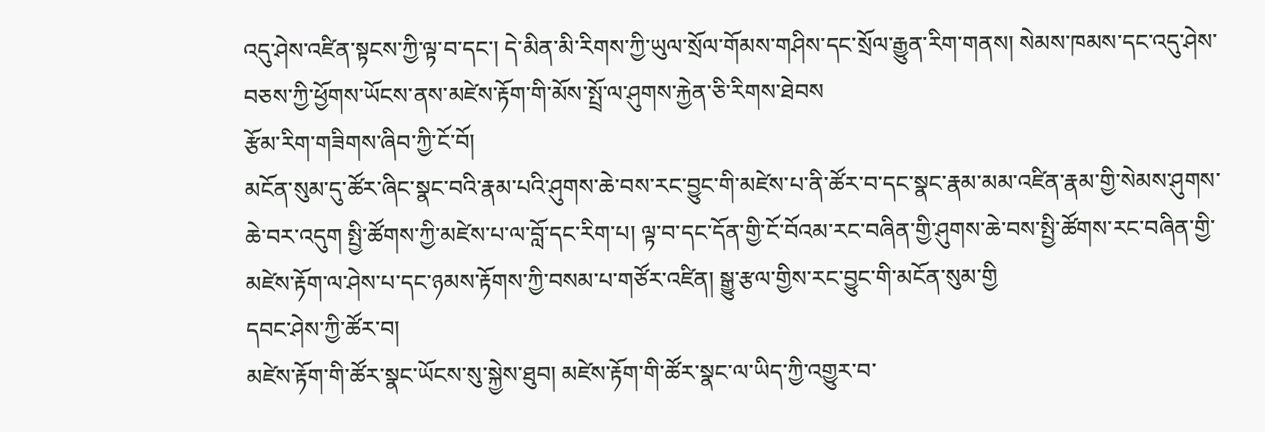འདུ་ཤེས་འཛིན་སྟངས་ཀྱི་ལྟ་བ་དང་། དེ་མིན་མི་རིགས་ཀྱི་ཡུལ་སྲོལ་གོམས་གཤིས་དང་སྲོལ་རྒྱུན་རིག་གནས། སེམས་ཁམས་དང་འདུ་ཤེས་བཅས་ཀྱི་ཕྱོགས་ཡོངས་ནས་མཛེས་རྟོག་གི་མོས་སྤྲོ་ལ་ཤུགས་རྐྱེན་ཅི་རིགས་ཐེབས
རྩོམ་རིག་གཟིགས་ཞིབ་ཀྱི་ངོ་བོ།
མངོན་སུམ་དུ་ཚོར་ཞིང་སྣང་བའི་རྣམ་པའི་ཤུགས་ཆེ་བས་རང་བྱུང་གི་མཛེས་པ་ནི་ཚོར་བ་དང་སྣང་རྣམ་མམ་འཛིན་རྣམ་གྱི་སེམས་ཤུགས་ཆེ་བར་འདུག སྤྱི་ཚོགས་ཀྱི་མཛེས་པ་ལ་བློ་དང་རིག་པ། ལྟ་བ་དང་དོན་གྱི་ངོ་བོའམ་རང་བཞིན་གྱི་ཤུགས་ཆེ་བས་སྤྱི་ཚོགས་རང་བཞིན་གྱི་མཛེས་རྟོག་ལ་ཤེས་པ་དང་ཉམས་རྟོགས་ཀྱི་བསམ་པ་གཙོར་འཛིན། སྒྱུ་རྩལ་གྱིས་རང་བྱུང་གི་མངོན་སུམ་གྱི
དབང་ཤེས་ཀྱི་ཚོར་བ།
མཛེས་རྟོག་གི་ཚོར་སྣང་ཡོངས་སུ་སྐྱེས་ཐུབ། མཛེས་རྟོག་གི་ཚོར་སྣང་ལ་ཡིད་ཀྱི་འགྱུར་བ་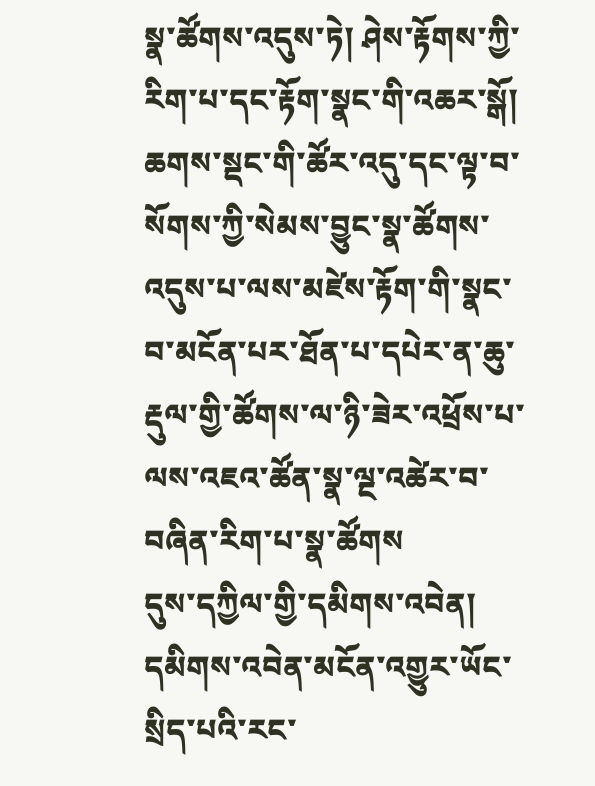སྣ་ཚོགས་འདུས་ཏེ། ཤེས་རྟོགས་ཀྱི་རིག་པ་དང་རྟོག་སྣང་གི་འཆར་སྒོ། ཆགས་སྡང་གི་ཚོར་འདུ་དང་ལྟ་བ་སོགས་ཀྱི་སེམས་བྱུང་སྣ་ཚོགས་འདུས་པ་ལས་མཛེས་རྟོག་གི་སྣང་བ་མངོན་པར་ཐོན་པ་དཔེར་ན་ཆུ་རྡུལ་གྱི་ཚོགས་ལ་ཉི་ཟེར་འཕྲོས་པ་ལས་འཇའ་ཚོན་སྣ་ལྔ་འཚེར་བ་བཞིན་རིག་པ་སྣ་ཚོགས
དུས་དཀྱིལ་གྱི་དམིགས་འབེན།
དམིགས་འབེན་མངོན་འགྱུར་ཡོང་སྲིད་པའི་རང་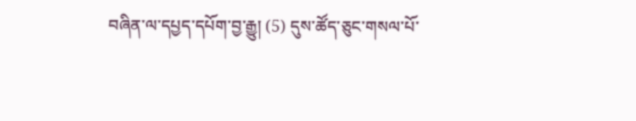བཞིན་ལ་དཔྱད་དཔོག་བྱ་རྒྱུ། (5) དུས་ཚོད་ཅུང་གསལ་པོ་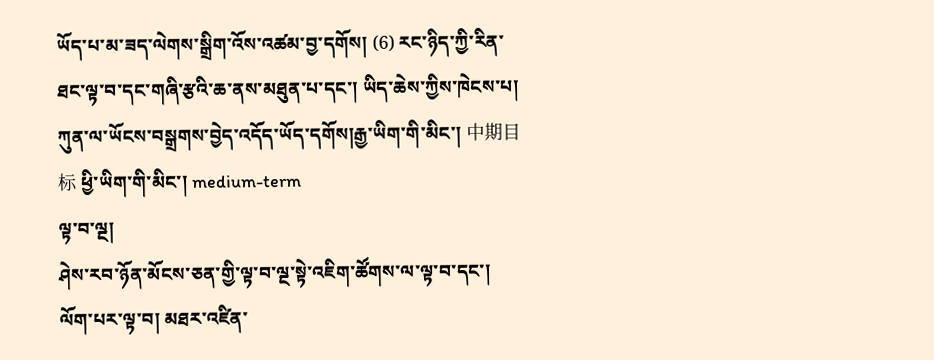ཡོད་པ་མ་ཟད་ལེགས་སྒྲིག་འོས་འཚམ་བྱ་དགོས། (6) རང་ཉིད་ཀྱི་རིན་ཐང་ལྟ་བ་དང་གཞི་རྩའི་ཆ་ནས་མཐུན་པ་དང་། ཡིད་ཆེས་ཀྱིས་ཁེངས་པ། ཀུན་ལ་ཡོངས་བསྒྲགས་བྱེད་འདོད་ཡོད་དགོས།རྒྱ་ཡིག་གི་མིང་། 中期目标 ཕྱི་ཡིག་གི་མིང་། medium-term
ལྟ་བ་ལྔ།
ཤེས་རབ་ཉོན་མོངས་ཅན་གྱི་ལྟ་བ་ལྔ་སྟེ་འཇིག་ཚོགས་ལ་ལྟ་བ་དང་། ལོག་པར་ལྟ་བ། མཐར་འཛིན་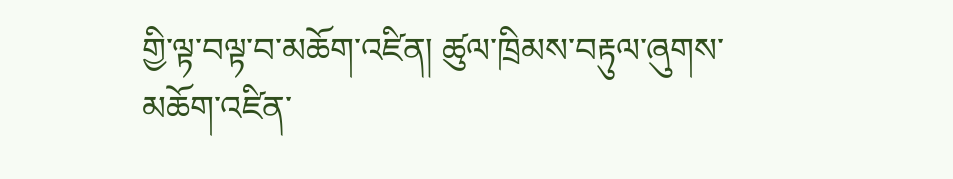གྱི་ལྟ་བལྟ་བ་མཆོག་འཛིན། ཚུལ་ཁྲིམས་བརྟུལ་ཞུགས་མཆོག་འཛིན་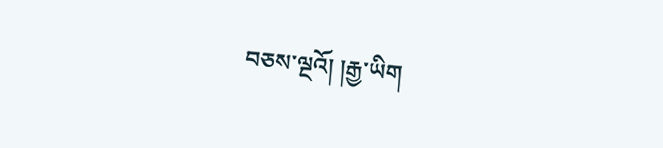བཅས་ལྔའོ། །རྒྱ་ཡིག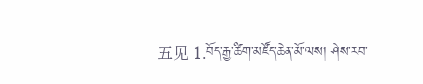五见 1.བོད་རྒྱ་ཚིག་མཛོད་ཆེན་མོ་ལས། ཤེས་རབ་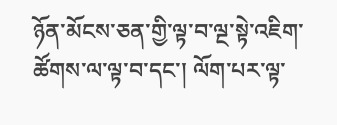ཉོན་མོངས་ཅན་གྱི་ལྟ་བ་ལྔ་སྟེ་འཇིག་ཚོགས་ལ་ལྟ་བ་དང་། ལོག་པར་ལྟ་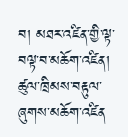བ། མཐར་འཛིན་གྱི་ལྟ་བལྟ་བ་མཆོག་འཛིན། ཚུལ་ཁྲིམས་བརྟུལ་ཞུགས་མཆོག་འཛིན